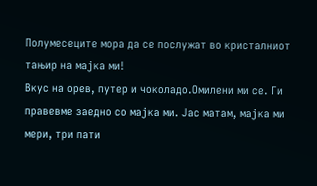Полумесеците мора да се послужат во кристалниот тањир на мајка ми!
Вкус на орев, путер и чоколадо.Омилени ми се. Ги правевме заедно со мајка ми. Јас матам, мајка ми мери, три пати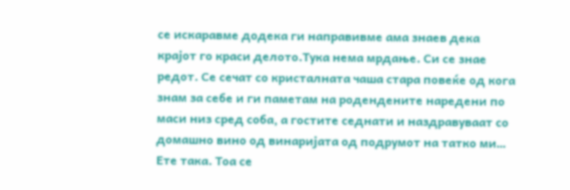се искаравме додека ги направивме ама знаев дека крајот го краси делото.Тука нема мрдање. Си се знае редот. Се сечат со кристалната чаша стара повеќе од кога знам за себе и ги паметам на родендените наредени по маси низ сред соба, а гостите седнати и наздравуваат со домашно вино од винаријата од подрумот на татко ми…
Ете така. Тоа се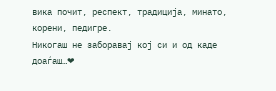вика почит, респект, традиција, минато, корени, педигре.
Никогаш не заборавај кој си и од каде доаѓаш…❤